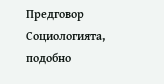Предговор Социологията, подобно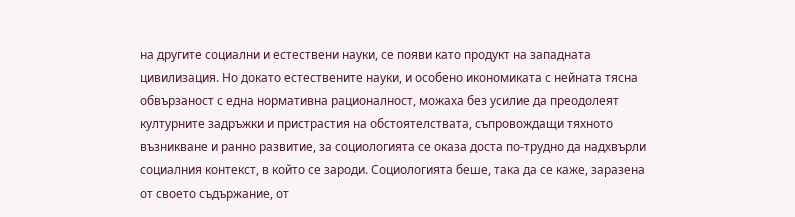на другите социални и естествени науки, се появи като продукт на западната цивилизация. Но докато естествените науки, и особено икономиката с нейната тясна обвързаност с една нормативна рационалност, можаха без усилие да преодолеят културните задръжки и пристрастия на обстоятелствата, съпровождащи тяхното възникване и ранно развитие, за социологията се оказа доста по-трудно да надхвърли социалния контекст, в който се зароди. Социологията беше, така да се каже, заразена от своето съдържание, от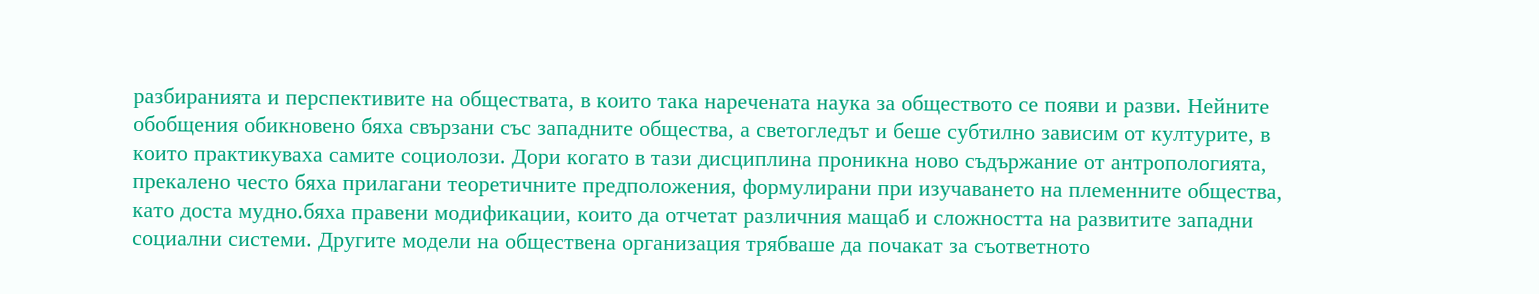разбиранията и перспективите на обществата, в които така наречената наука за обществото се появи и разви. Нейните обобщения обикновено бяха свързани със западните общества, а светогледът и беше субтилно зависим от културите, в които практикуваха самите социолози. Дори когато в тази дисциплина проникна ново съдържание от антропологията, прекалено често бяха прилагани теоретичните предположения, формулирани при изучаването на племенните общества, като доста мудно.бяха правени модификации, които да отчетат различния мащаб и сложността на развитите западни социални системи. Другите модели на обществена организация трябваше да почакат за съответното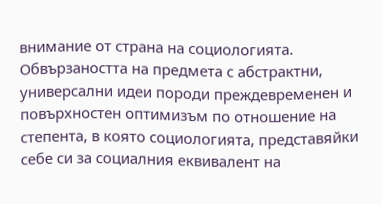внимание от страна на социологията. Обвързаността на предмета с абстрактни, универсални идеи породи преждевременен и повърхностен оптимизъм по отношение на степента, в която социологията, представяйки себе си за социалния еквивалент на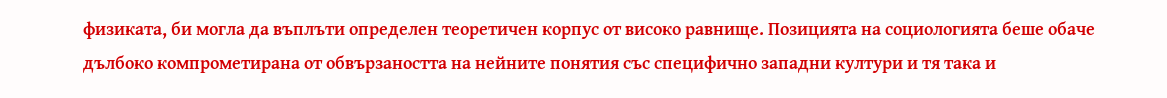физиката, би могла да въплъти определен теоретичен корпус от високо равнище. Позицията на социологията беше обаче дълбоко компрометирана от обвързаността на нейните понятия със специфично западни култури и тя така и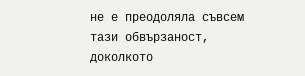не е преодоляла съвсем тази обвързаност, доколкото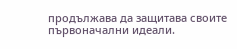продължава да защитава своите първоначални идеали.